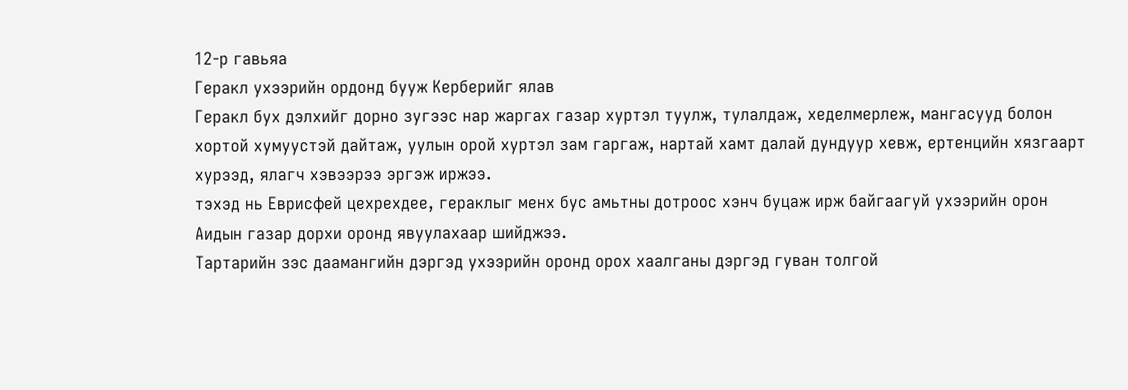12-р гавьяа
Геракл ухээрийн ордонд бууж Керберийг ялав
Геракл бух дэлхийг дорно зугээс нар жаргах газар хуртэл туулж, тулалдаж, хеделмерлеж, мангасууд болон хортой хумуустэй дайтаж, уулын орой хуртэл зам гаргаж, нартай хамт далай дундуур хевж, ертенцийн хязгаарт хурээд, ялагч хэвээрээ эргэж иржээ.
тэхэд нь Еврисфей цехрехдее, гераклыг менх бус амьтны дотроос хэнч буцаж ирж байгаагуй ухээрийн орон Аидын газар дорхи оронд явуулахаар шийджээ.
Тартарийн зэс даамангийн дэргэд ухээрийн оронд орох хаалганы дэргэд гуван толгой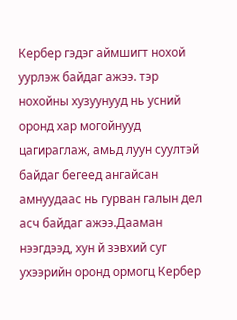Кербер гэдэг аймшигт нохой уурлэж байдаг ажээ. тэр нохойны хузуунууд нь усний оронд хар могойнууд цагираглаж, амьд луун суултэй байдаг бегеед ангайсан амнуудаас нь гурван галын дел асч байдаг ажээ.Дааман нээгдээд, хун й зэвхий суг ухээрийн оронд ормогц Кербер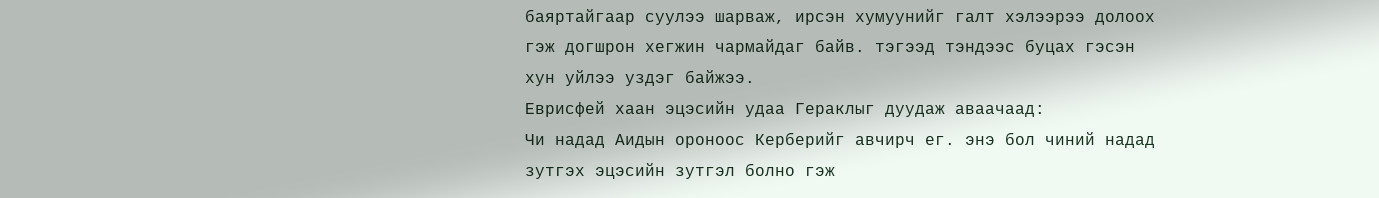баяртайгаар суулээ шарваж, ирсэн хумуунийг галт хэлээрээ долоох гэж догшрон хегжин чармайдаг байв. тэгээд тэндээс буцах гэсэн хун уйлээ уздэг байжээ.
Еврисфей хаан эцэсийн удаа Гераклыг дуудаж аваачаад:
Чи надад Аидын ороноос Керберийг авчирч ег. энэ бол чиний надад зутгэх эцэсийн зутгэл болно гэж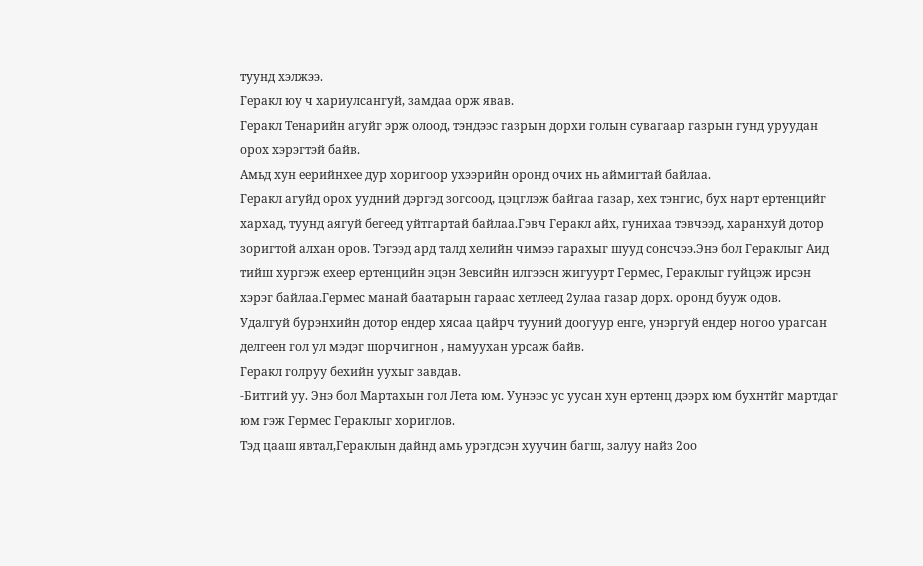туунд хэлжээ.
Геракл юу ч хариулсангуй, замдаа орж явав.
Геракл Тенарийн агуйг эрж олоод, тэндээс газрын дорхи голын сувагаар газрын гунд уруудан орох хэрэгтэй байв.
Амьд хун еерийнхее дур хоригоор ухээрийн оронд очих нь аймигтай байлаа.
Геракл агуйд орох уудний дэргэд зогсоод, цэцглэж байгаа газар, хех тэнгис, бух нарт ертенцийг хархад, туунд аягуй бегеед уйтгартай байлаа.Гэвч Геракл айх, гунихаа тэвчээд, харанхуй дотор зоригтой алхан оров. Тэгээд ард талд хелийн чимээ гарахыг шууд сонсчээ.Энэ бол Гераклыг Аид тийш хургэж ехеер ертенцийн эцэн Зевсийн илгээсн жигуурт Гермес, Гераклыг гуйцэж ирсэн хэрэг байлаа.Гермес манай баатарын гараас хетлеед 2улаа газар дорх. оронд бууж одов.
Удалгуй бурэнхийн дотор ендер хясаа цайрч тууний доогуур енге, унэргуй ендер ногоо урагсан делгеен гол ул мэдэг шорчигнон , намуухан урсаж байв.
Геракл голруу бехийн уухыг завдав.
-Битгий уу. Энэ бол Мартахын гол Лета юм. Уунээс ус уусан хун ертенц дээрх юм бухнтйг мартдаг юм гэж Гермес Гераклыг хориглов.
Тэд цааш явтал,Гераклын дайнд амь урэгдсэн хуучин багш, залуу найз 2оо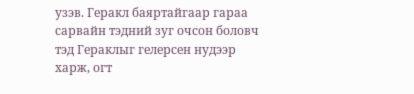узэв. Геракл баяртайгаар гараа сарвайн тэдний зуг очсон боловч тэд Гераклыг гелерсен нудээр харж, огт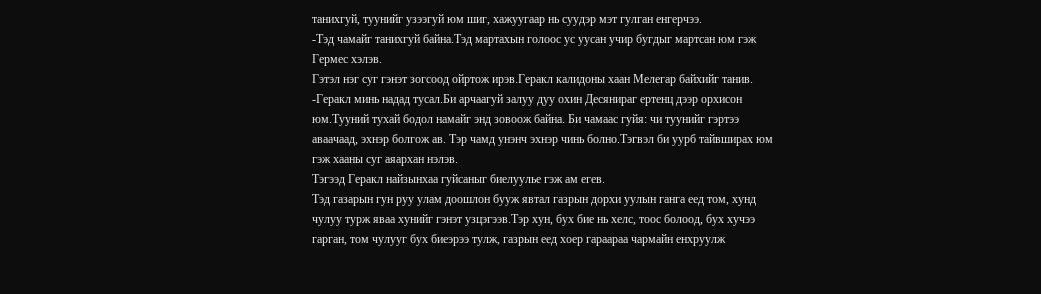танихгуй, туунийг узээгуй юм шиг, хажуугаар нь суудэр мэт гулган енгерчээ.
-Тэд чамайг танихгуй байна.Тэд мартахын голоос ус уусан учир бугдыг мартсан юм гэж Гермес хэлэв.
Гэтэл нэг суг гэнэт зогсоод ойртож ирэв.Геракл калидоны хаан Мелегар байхийг танив.
-Геракл минь надад тусал.Би арчаагуй залуу дуу охин Десянираг ертенц дээр орхисон юм.Тууний тухай бодол намайг энд зовоож байна. Би чамаас гуйя: чи туунийг гэртээ аваачаад, эхнэр болгож ав. Тэр чамд унэнч эхнэр чинь болно.Тэгвэл би уурб тайвширах юм гэж хааны суг аяархан нэлэв.
Тэгээд Геракл найзынхаа гуйсаныг биелуулье гэж ам егев.
Тэд газарын гун руу улам доошлон бууж явтал газрын дорхи уулын ганга еед том, хунд чулуу турж яваа хунийг гэнэт узцэгээв.Тэр хун, бух бие нь хелс, тоос болоод, бух хучээ гарган, том чулууг бух биеэрээ тулж, газрын еед хоер гараараа чармайн енхруулж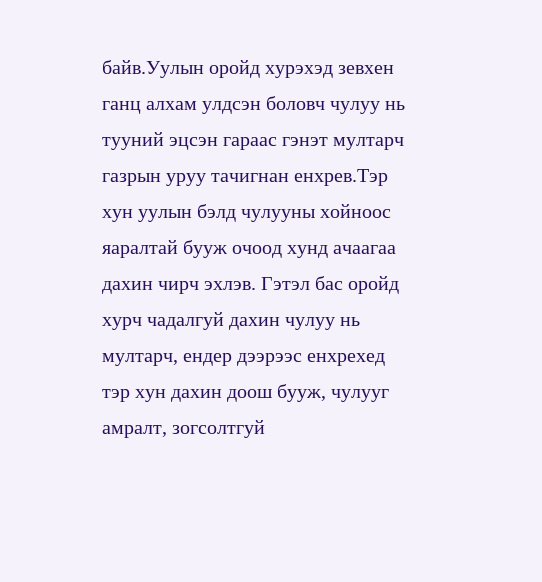байв.Уулын оройд хурэхэд зевхен ганц алхам улдсэн боловч чулуу нь тууний эцсэн гараас гэнэт мултарч газрын уруу тачигнан енхрев.Тэр хун уулын бэлд чулууны хойноос яаралтай бууж очоод хунд ачаагаа дахин чирч эхлэв. Гэтэл бас оройд хурч чадалгуй дахин чулуу нь мултарч, ендер дээрээс енхрехед тэр хун дахин доош бууж, чулууг амралт, зогсолтгуй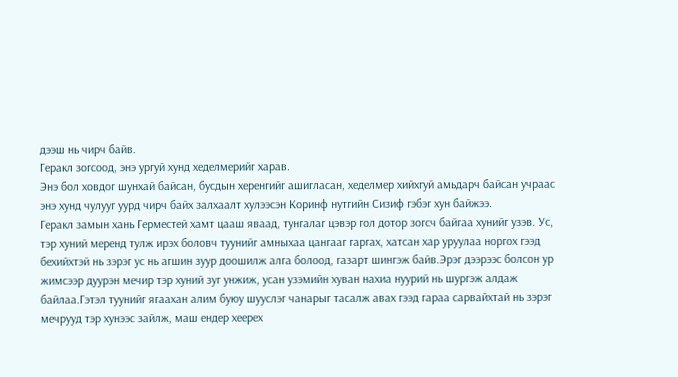дээш нь чирч байв.
Геракл зогсоод, энэ ургуй хунд хеделмерийг харав.
Энэ бол ховдог шунхай байсан, бусдын херенгийг ашигласан, хеделмер хийхгуй амьдарч байсан учраас энэ хунд чулууг уурд чирч байх залхаалт хулээсэн Коринф нутгийн Сизиф гэбэг хун байжээ.
Геракл замын хань Герместей хамт цааш яваад, тунгалаг цэвэр гол дотор зогсч байгаа хунийг узэв. Ус, тэр хуний меренд тулж ирэх боловч туунийг амныхаа цангааг гаргах, хатсан хар уруулаа норгох гээд бехийхтэй нь зэрэг ус нь агшин зуур доошилж алга болоод, газарт шингэж байв.Эрэг дээрээс болсон ур жимсээр дуурэн мечир тэр хуний зуг унжиж, усан узэмийн хуван нахиа нуурий нь шургэж алдаж байлаа.Гэтэл туунийг ягаахан алим буюу шууслэг чанарыг тасалж авах гээд гараа сарвайхтай нь зэрэг мечрууд тэр хунээс зайлж, маш ендер хеерех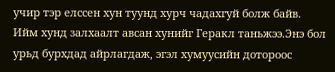учир тэр елссен хун туунд хурч чадахгуй болж байв.
Ийм хунд залхаалт авсан хунийг Геракл таньжээ.Энэ бол урьд бурхдад айрлагдаж, эгэл хумуусийн дотороос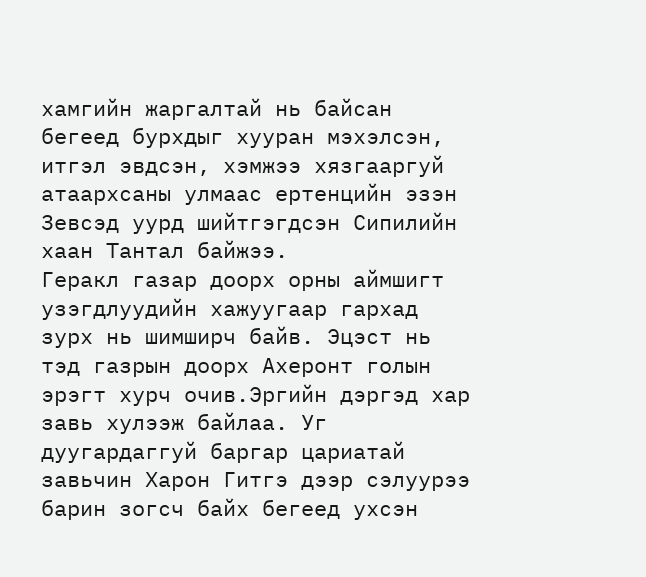хамгийн жаргалтай нь байсан бегеед бурхдыг хууран мэхэлсэн, итгэл эвдсэн, хэмжээ хязгааргуй атаархсаны улмаас ертенцийн эзэн Зевсэд уурд шийтгэгдсэн Сипилийн хаан Тантал байжээ.
Геракл газар доорх орны аймшигт узэгдлуудийн хажуугаар гархад зурх нь шимширч байв. Эцэст нь тэд газрын доорх Ахеронт голын эрэгт хурч очив.Эргийн дэргэд хар завь хулээж байлаа. Уг дуугардаггуй баргар цариатай завьчин Харон Гитгэ дээр сэлуурээ барин зогсч байх бегеед ухсэн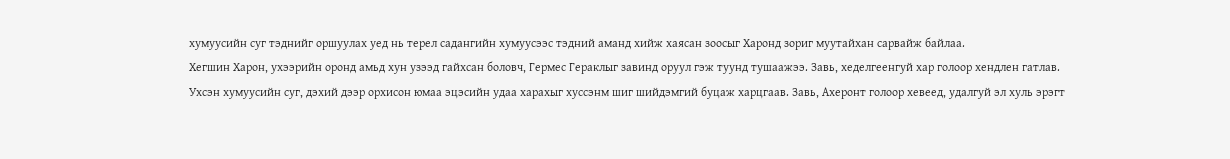хумуусийн суг тэднийг оршуулах уед нь терел садангийн хумуусээс тэдний аманд хийж хаясан зоосыг Харонд зориг муутайхан сарвайж байлаа.
Хегшин Харон, ухээрийн оронд амьд хун узээд гайхсан боловч, Гермес Гераклыг завинд оруул гэж туунд тушаажээ. Завь, хеделгеенгуй хар голоор хендлен гатлав. Ухсэн хумуусийн суг, дэхий дээр орхисон юмаа эцэсийн удаа харахыг хуссэнм шиг шийдэмгий буцаж харцгаав. Завь, Ахеронт голоор хевеед, удалгуй эл хуль эрэгт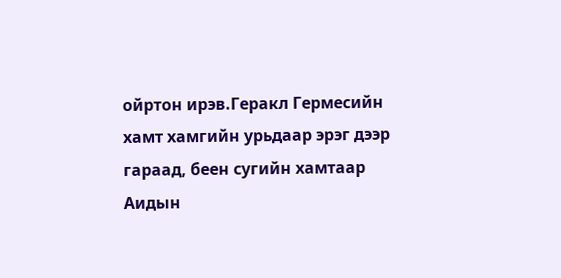ойртон ирэв.Геракл Гермесийн хамт хамгийн урьдаар эрэг дээр гараад, беен сугийн хамтаар Аидын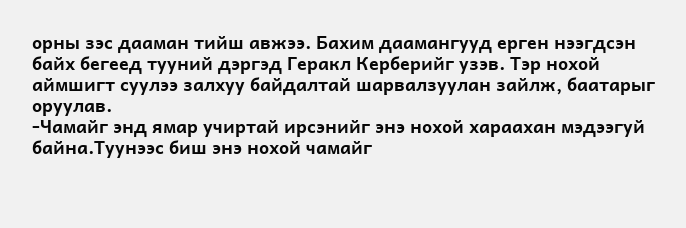орны зэс дааман тийш авжээ. Бахим даамангууд ерген нээгдсэн байх бегеед тууний дэргэд Геракл Керберийг узэв. Тэр нохой аймшигт суулээ залхуу байдалтай шарвалзуулан зайлж, баатарыг оруулав.
-Чамайг энд ямар учиртай ирсэнийг энэ нохой хараахан мэдээгуй байна.Туунээс биш энэ нохой чамайг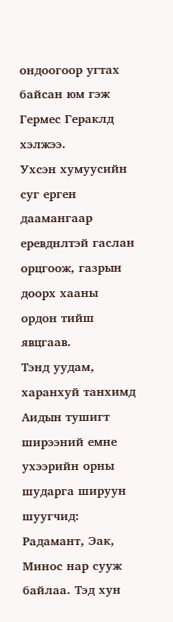ондоогоор угтах байсан юм гэж Гермес Гераклд хэлжээ.
Ухсэн хумуусийн суг ерген даамангаар еревднлтэй гаслан орцгоож, газрын доорх хааны ордон тийш явцгаав.
Тэнд уудам, харанхуй танхимд Аидын тушигт ширээний емне ухээрийн орны шударга шируун шуугчид: Радамант, Эак, Минос нар сууж байлаа. Тэд хун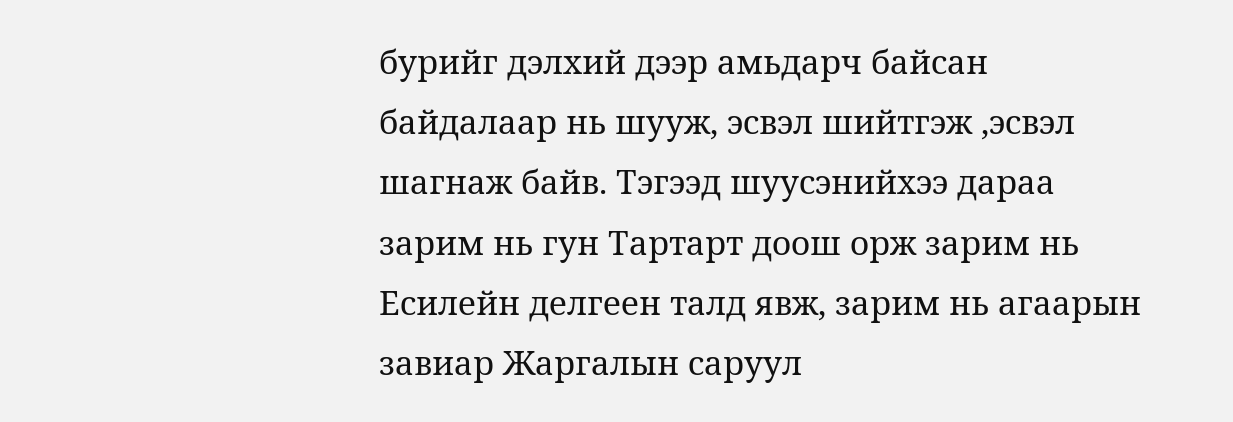бурийг дэлхий дээр амьдарч байсан байдалаар нь шууж, эсвэл шийтгэж ,эсвэл шагнаж байв. Тэгээд шуусэнийхээ дараа зарим нь гун Тартарт доош орж зарим нь Есилейн делгеен талд явж, зарим нь агаарын завиар Жаргалын саруул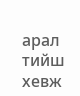арал тийш хевж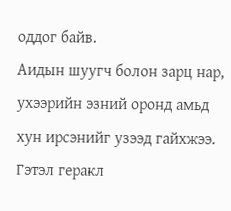оддог байв.
Аидын шуугч болон зарц нар, ухээрийн эзний оронд амьд хун ирсэнийг узээд гайхжээ. Гэтэл геракл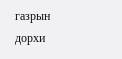газрын дорхи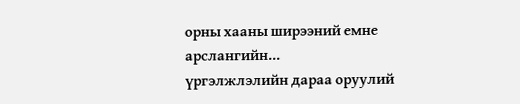орны хааны ширээний емне арслангийн...
үргэлжлэлийн дараа оруулий